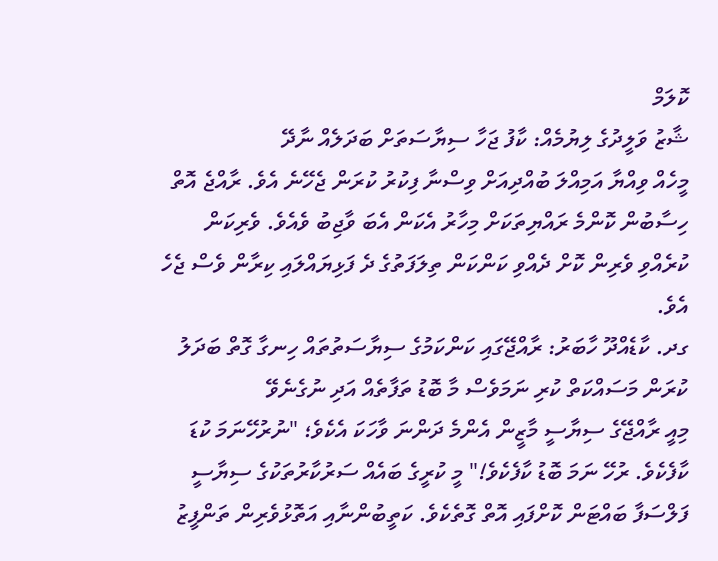ކޮލަމް
ޝާޒު ވަލީދުގެ ލިޔުމެއް: ކާފު ޖަހާ ސިޔާސަތަށް ބަދަލެއް ނާދޭ
މީހެއް ވިއްޔާ އަމިއްލަ ބުއްދިއަށް ވިސްނާ ފިކުރު ކުރަން ޖެހޭނެ އެވެ. ރާއްޖެ އޮތް ހިސާބުން ކޮންމެ ރައްޔިތަކަށް މިހާރު އެކަން އެބަ ވާޖިބު ވެއެވެ. ވެރިކަން ކުރެއްވި ވެރިން ކޮށް ދެއްވި ކަންކަން ތިލަފަތުގެ ދެ ފަޅިޔައްލައި ކިރާން ވެސް ޖެހެ އެވެ.
ގދ. ކާޑެއްދޫ ހާބަރު: ރާއްޖޭގައި ކަންކަމުގެ ސިޔާސަތުތައް ހިނގާ ގޮތް ބަދަލު ކުރަން މަސައްކަތް ކުރި ނަމަވެސް މާ ބޮޑު ތަފާތެއް އަދި ނުގެނެވޭ
މިއީ ރާއްޖޭގެ ސިޔާސީ މާޒީން އެންމެ ދަންނަ ވާހަކަ އެކެވެ؛ "ނުރުހޭނަމަ ކުޑަ ކާފެކެވެ. ރުހޭ ނަމަ ބޮޑު ކާފެކެވެ!" މީ ކުރީގެ ބައެއް ސަރުކާރުތަކުގެ ސިޔާސީ ފަލްސަފާ ބައްޓަން ކޮށްފައި އޮތް ގޮތެކެވެ. ކަތީބުންނާއި އަތޮޅުވެރިން ތަންފީޒު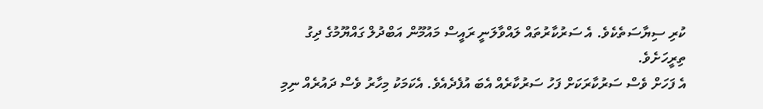ކުރި ސިޔާސަތެކެވެ. އެ ސަރުކާރުތައް ލައްވާލަނީ ރައީސް މައުމޫން އަބްދުލް ގައްޔޫމުގެ ދިގު ތިރީހަށެވެ.
އެ ފަހަށް ވެސް ސަރުކާރަކަށް ފަހު ސަރުކާރެއް އެބަ އުފެދެއެވެ. އެކަމަކު މިހާރު ވެސް ދައުރެއް ނިމި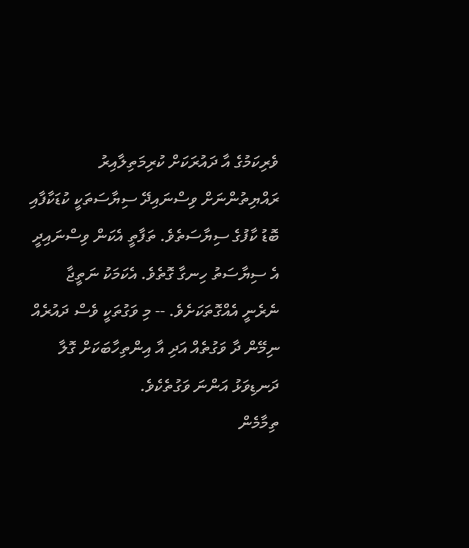ވެރިކަމުގެ އާ ދައުރަކަށް ކުރިމަތިލާއިރު ރައްޔިތުންނަށް ވިސްނައިދޭ ސިޔާސަތަކީ ކުޑަކާފާއި ބޮޑު ކާފުގެ ސިޔާސަތެވެ. ތަފާތީ އެކަން ވިސްނައިދީ އެ ސިޔާސަތު ހިނގާ ގޮތެވެ. އެކަމަކު ނަތީޖާ ނެރެނީ އެއްގޮތަކަށެވެ. -- މި ވަގުތަކީ ވެސް ދައުރެއް ނިމޭން ދާ ވަގުތެއް އަދި އާ އިންތިހާބަކަށް ގޮލާ ދަނޑިވަޅު އަންނަ ވަގުތެކެވެ.
ތިމާމެން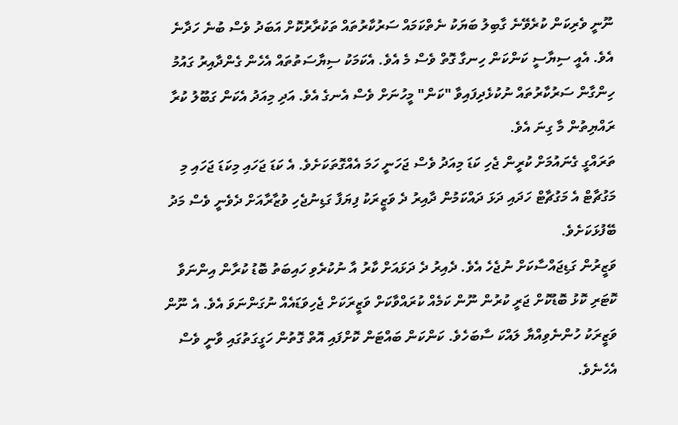ނޫނީ ވެރިކަން ކުރެވޭނެ ގާބިލު ބަޔަކު ނެތްކަމައް ސަރުކާރުތައް ތަކުރާރުކޮށް އަބަދު ވެސް ބުނެ ހަދާނެ އެވެ. އެއީ ސިޔާސީ ކަންކަން ހިނގާ ގޮތް ވެސް މެ އެވެ. އެކަމަކު ސިޔާސަތުތައް އެހެން ގެންދާއިރު ގައުމު ހިންގާން ސަރުކާރުތައް ނުކުޅެދިފައިވާ "ކަން" މީހުނަށް ވެސް އެނގެ އެވެ. އަދި މިއަދު އެކަން ގަބޫލު ކުރާ ރައްޔިތުން މާ ގިނަ އެވެ.
ތަރައްގީ ގެނައުމަށް ކުރީން ޖެހި ކަޑަ މިއަދު ވެސް ޖަހަނީ ހަމަ އެއްގޮތަކަށެވެ. އެ ކަޑަ ޖަހައި މިކަޑަ ޖަހައި މި މަގުޗާޓް އެ މަގުޗާޓް ހަދައި ދަޅަ ދައްކަމުން ދާއިރު ދެ ވަޒީރަކު ފިޔަފާ ގަޑިނުޖެހި ވުޒާރާއަށް ދެވެނީ ވެސް މަދު ބޭފުޅަކަށެވެ.
ވަޒީރުން ގަޑިޖައްސާކަށް ނުޖެހެ އެވެ. ދެއިރު ދެ ދަޅައަށް ކާރު އާ ނުކުރެވި ހައިބަތު ބޮޑު ކުރާން އިންނަވާ ކޮޓަރި ކޮޅު ބޮޑުކޮށް ޖަރީ ކުރުން ނޫން ކަމެއް ކުރައްވާކަށް ވަޒީރަކަށް ޖެހިވަޑައެއް ނުގަންނަވަ އެވެ. އެ ނޫން ވަޒީރަކު ހުންނެވިއްޔާ ލައްކަ ސާބަހެވެ. ކަންކަން ބައްޓަން ކޮށްފައި އޮތް ގޮތުން ހަގީގަތުގައި ވާނީ ވެސް އެހެނެވެ.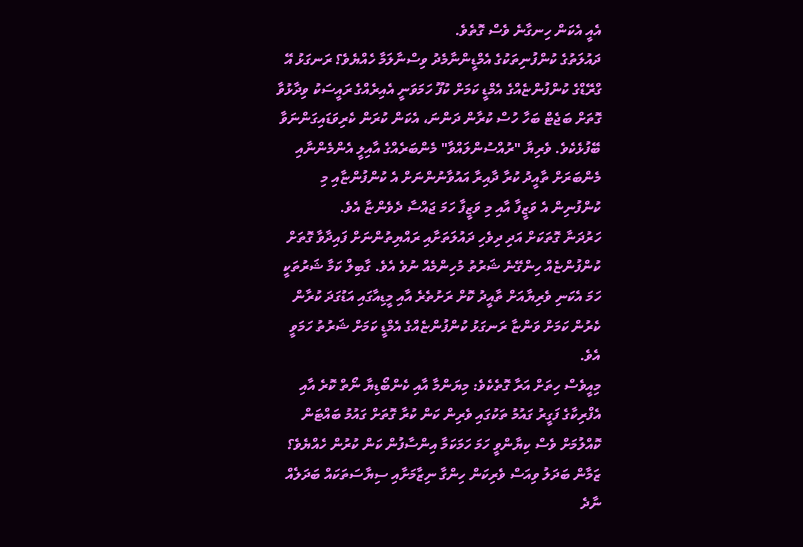އެއީ އެކަން ހިނގާނެ ވެސް ގޮތެވެ.
ދައުލަތުގެ ކުންފުނިތަކުގެ އެމްޑީންނާމެދު ވިސްނާލަމާ ހެއްޔެވެ؟ ރަނގަޅު އޭ ގްރޭޑްގެ ކުންފުންޏެއްގެ އެމްޑީ ކަމަށް ކުފޫ ހަމަވަނީ އެއިރެއްގެ ރައީސަކު ވިދާޅުވާ ގޮތަށް ބަޖެޓް ބަހާ ހުސް ކުރާން ދަންނަ، އެކަން ކުރަން ކެރިވަޑައިގަންނަވާ ބޭފުޅެކެވެ. ވެރިޔާ "ރުއްސުންލައްވާ" މެންބަރެއްގެ އާއިލީ އެންމެންނާއި މެންބަރަށް ތާއީދު ކުރާ ދާއިރާ އައުވާނުންނަށް އެ ކުންފުންޏާއި މި ކުންފުނިން އެ ވަޒީފާ އާއި މި ވަޒީފާ ހަމަ ޖައްސާ ދެވެންޏާ އެވެ.
ހަރުދަނާ ގޮތަކަށް އަދި ދިވެހި ދައުލަތަށާއި ރައްޔިތުންނަށް ފައިދާވާ ގޮތަށް ކުންފުންޏެއް ހިންގޭނެ ޝަރުތު މުހިންމެއް ނުވެ އެވެ. ގާބިލް ކަމާ ޝަރުތަކީ ހަމަ އެކަނި ވެރިޔާއަށް ތާއީދު ކޮށް ރަށުތެރެ އާއި މީޑިއާގައި އަޑުގަދަ ކުރާން ކެރުން ކަމަށް ވަންޏާ ރަނގަޅު ކުންފުންޏެއްގެ އެމްޑީ ކަމަށް ޝަރުތު ހަމަވީ އެވެ.
މިއީވެސް ހިތަށް އަރާ ގޮތެކެވެ: މިޔަންމާ އާއި ކެންބޯޑިޔާ ނޯތް ކޮރެ އާއި އެފްރިކާގެ ފަގީރު ގައުމު ތަކުގައި ވެރިން ކަން ކުރާ ގޮތަށް ގައުމު ބައްޓަން ކޮއްލުމަށް ވެސް ކިޔާންވީ ހަމަ ހަމަކަމާ އިންސާފުން ކަން ކުރުން ހެއްޔެވެ؟ ޒަމާން ބަދަލު ވިއަސް ވެރިކަން ހިންގާ ނިޒާމަށާއި ސިޔާސަތަކައް ބަދަލެއް ނާދެ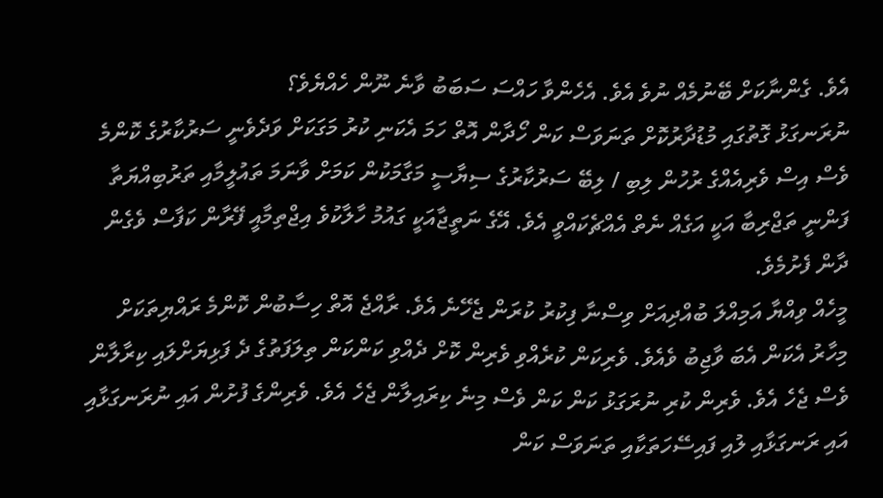އެވެ. ގެންނާކަށް ބޭނުމެއް ނުވެ އެވެ. އެހެންވާ ހައްސަ ސަބަބު ވާނެ ނޫން ހެއްޔެވެ؟
ނުރަނގަޅު ގޮތުގައި މުޑުދާރުކޮށް ތަނަވަސް ކަން ހޯދާން އޮތް ހަމަ އެކަނި ކުރު މަގަކަށް ވަދެވެނީ ސަރުކާރުގެ ކޮންމެ ވެސް އިސް ވެރިއެއްގެ ރުހުން ލިބި / ލިބޭ ސަރުކާރުގެ ސިޔާސީ މަގާމަކުން ކަމަށް ވާނަމަ ތައުލީމާއި ތަރުބިއްޔަތާ ފަންނީ ތަޖްރިބާ އަކީ އަގެއް ނެތް އެއްޗެކައްވީ އެވެ. އޭގެ ނަތީޖާއަކީ ގައުމު ހާލާކުވެ އިޖްތިމާއީ ފޭރާން ކަފާސް ވެގެން ދާން ފެށުމެވެ.
މީހެއް ވިއްޔާ އަމިއްލަ ބުއްދިއަށް ވިސްނާ ފިކުރު ކުރަން ޖެހޭނެ އެވެ. ރާއްޖެ އޮތް ހިސާބުން ކޮންމެ ރައްޔިތަކަށް މިހާރު އެކަން އެބަ ވާޖިބު ވެއެވެ. ވެރިކަން ކުރެއްވި ވެރިން ކޮށް ދެއްވި ކަންކަން ތިލަފަތުގެ ދެ ފަޅިޔަށްލައި ކިރާލާން ވެސް ޖެހެ އެވެ. ވެރިން ކުރި ނުރަގަޅު ކަން ކަން ވެސް މިނެ ކިރައިލާން ޖެހެ އެވެ. ވެރިންގެ ފުށުން އައި ނުރަނގަޅާއި އައި ރަނގަޅާއި ލުއި ފައިސޭހަތަކާއި ތަނަވަސް ކަން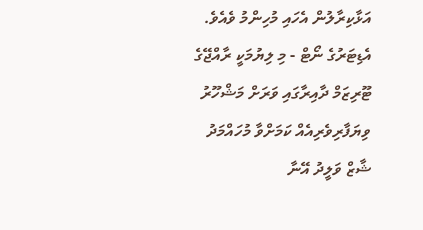އަޅާކިރާލުން އެހައި މުހިންމު ވެއެވެ.
އެޑިޓަރުގެ ނޯޓް - މި ލިޔުމަކީ ރާއްޖޭގެ ޓޫރިޒަމް ދާއިރާގައި ވަރަށް މަޝްހޫރު ވިޔަފާރިވެރިއެއް ކަމަށްވާ މުހައްމަދު ޝާޒް ވަލީދު އޭނާ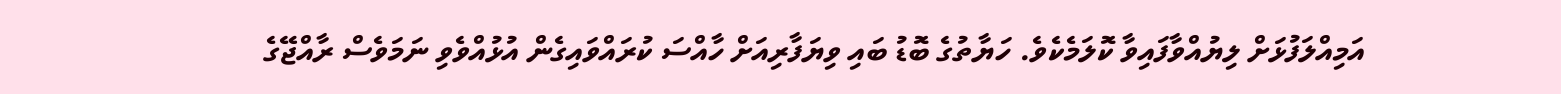އަމިއްލަފުޅަށް ލިޔުއްވާފައިވާ ކޮލަމެކެވެ. ހަޔާތުގެ ބޮޑު ބައި ވިޔަފާރިއަށް ހާއްސަ ކުރައްވައިގެން އުޅުއްވެވި ނަމަވެސް ރާއްޖޭގެ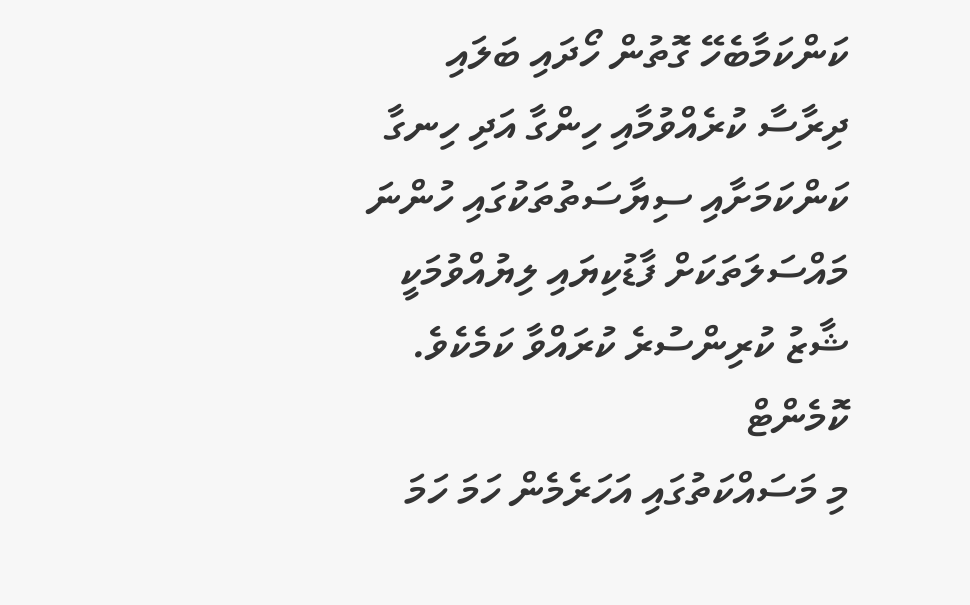ކަންކަމާބެހޭ ގޮތުން ހޯދައި ބަލައި ދިރާސާ ކުރެއްވުމާއި ހިންގާ އަދި ހިނގާ ކަންކަމަށާއި ސިޔާސަތުތަކުގައި ހުންނަ މައްސަލަތަކަށް ފާޑުކިޔައި ލިޔުއްވުމަކީ ޝާޒު ކުރިންސުރެ ކުރައްވާ ކަމެކެވެ.
ކޮމެންޓް
މި މަސައްކަތުގައި އަހަރެމެން ހަމަ ހަމަ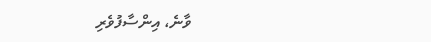ވާނެ، އިންސާފުވެރި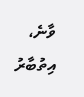ވާނެ، އިތުބާރު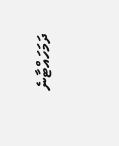ދަމަހައްޓާނެ